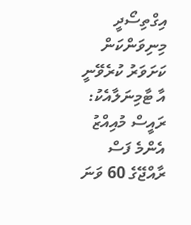އިގްތިސޯދީ މިނިވަންކަން ކަށަވަރު ކުރެވޭނީ އާ ޓާމިނަލާއެކު: ރައީސް މުއިއްޒު
އެންމެ ފަސް
ރާއްޖޭގެ 60 ވަނަ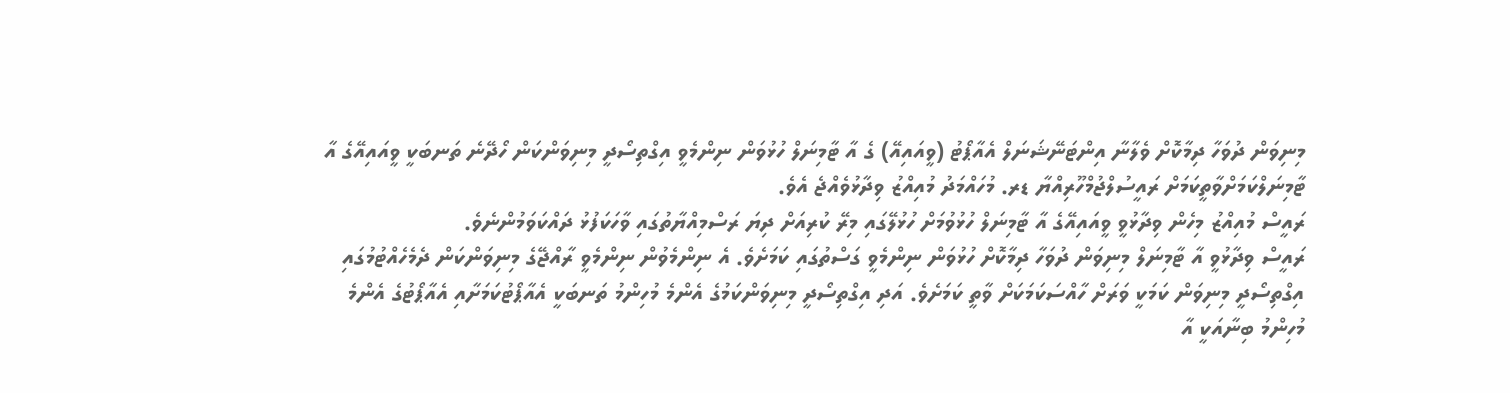މިނިވަން ދުވަހާ ދިމާކޮށް ވެލާނާ އިންޓަނޭޝަނަލް އެއާޕޯޓު (ވީއައިއޭ) ގެ އާ ޓާމިނަލް ހުޅުވަން ނިންމެވީ އިގްތިސޯދީ މިނިވަންކަން ހޯދޭނެ ތަނބަކީ ވީއައިއޭގެ އާ ޓާމިނަލްކަމަށްވާތީކަމަށް ރައީސުލްޖުމްހޫރިއްޔާ ޑރ. މުހައްމަދު މުއިއްޒު ވިދާޅުވެއްޖެ އެވެ.
ރައީސް މުއިއްޒު މިހެން ވިދާޅުވީ ވީއައިއޭގެ އާ ޓާމިނަލް ހުޅުވުމަށް ހުޅުލޭގައި މިރޭ ކުރިއަށް ދިޔަ ރަސްމިއްޔާތުގައި ވާހަކަފުޅު ދައްކަވަމުންނެވެ.
ރައީސް ވިދާޅުވީ އާ ޓާމިނަލް މިނިވަން ދުވަހާ ދިމާކޮށް ހުޅުވަން ނިންމެވީ ގަސްތުގައި ކަމަށެވެ. އެ ނިންމެވުން ނިންމެވީ ރާއްޖޭގެ މިނިވަންކަން ދެމެހެއްޓުމުގައި އިގްތިސޯދީ މިނިވަން ކަމަކީ ވަރަށް ހާއްސަކަމަކަށް ވާތީ ކަމަށެވެ. އަދި އިގްތިސޯދީ މިނިވަންކަމުގެ އެންމެ މުހިންމު ތަނބަކީ އެއާޕޯޓުކަމަށާއި އެއާޕޯޓުގެ އެންމެ މުހިންމު ބިނާއަކީ އާ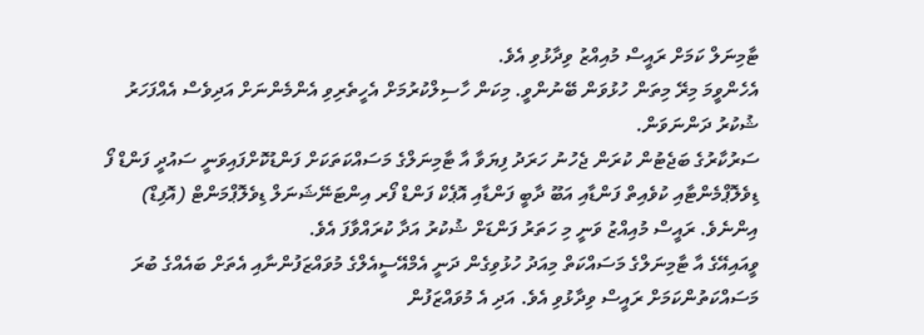ޓާމިނަލް ކަމަށް ރައީސް މުއިއްޒު ވިދާޅުވި އެވެ.
އެހެންވީމަ މިރޭ މިތަން ހުޅުވަން ބޭނުންވީ. މިކަން ހާސިލްކުރުމަށް އެހީތެރިވި އެންމެންނަށް އަދިވެސް އެއްފަހަރު ޝުކުރު ދަންނަވަން.
ސަރުކާރުގެ ބަޖެޓުން ކުރަން ޖެހުނު ހަރަދު ފިޔަވާ އާ ޓާމިނަލްގެ މަސައްކަތަކަށް ފަންޑުކޮށްފައިވަނީ ސައުދީ ފަންޑް ފޯ ޑިވެލޮޕްމެންޓާއި ކުވެއިތް ފަންޑާއި އަބޫ ދާބީ ފަންޑާއި އޮޕެކް ފަންޑް ފޯރ އިންޓަނޭޝަނަލް ޑިވެލޮޕްމަންޓް (އޮފިޑް) އިންނެވެ. ރައީސް މުއިއްޒު ވަނީ މި ހަތަރު ފަންޑަށް ޝުކުރު އަދާ ކުރައްވާފަ އެވެ.
ވީއައިއޭގެ އާ ޓާމިނަލްގެ މަސައްކަތް މިއަދު ހުޅުވިގެން ދަނީ އެމްއޭސީއެލްގެ މުވައްޒަފުންނާއި އެތަށް ބައެއްގެ ބުރަ މަސައްކަތުންކަމަށް ރައީސް ވިދާޅުވި އެވެ. އަދި އެ މުވައްޒަފުން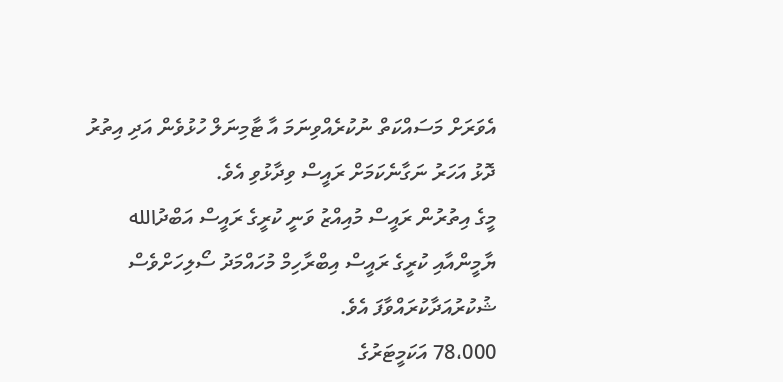އެވަރަށް މަސައްކަތް ނުކުރެއްވިނަމަ އާ ޓާމިނަލް ހުޅުވެން އަދި އިތުރު ދޮޅު އަހަރު ނަގާނެކަމަށް ރައީސް ވިދާޅުވި އެވެ.
މީގެ އިތުރުން ރައީސް މުއިއްޒު ވަނީ ކުރީގެ ރައީސް އަބްދުالله ޔާމީންއާއި ކުރީގެ ރައީސް އިބްރާހިމް މުހައްމަދު ސޯލިހަށްވެސް ޝުކުރުއަދާކުރައްވާފަ އެވެ.
78،000 އަކަމީޓަރުގެ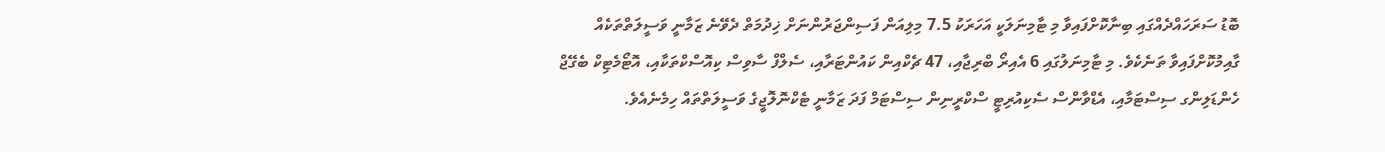ބޮޑު ސަރަހައްދެއްގައި ބިނާކޮށްފައިވާ މި ޓާމިނަލަކީ އަހަރަކު 7.5 މިލިއަން ފަސިންޖަރުންނަށް ޚިދުމަތް ދެވޭނެ ޒަމާނީ ވަސީލަތްތަކެއް ގާއިމުކޮށްފައިވާ ތަނެކެވެ. މި ޓާމިނަލުގައި 6 އެއިރޯ ބްރިޖާއި، 47 ޗެކްއިން ކައުންޓަރާއި، ސެލްފް ސާވިސް ކިއޮސްކްތަކާއި، އޮޓޯމެޓިކް ބެގޭޖް ހެންޑަލިންގ ސިސްޓަމާއި، އެޑްވާންސް ސެކިއުރިޓީ ސްކްރީނިން ސިސްޓަމް ފަދަ ޒަމާނީ ޓެކްނޮލޮޖީގެ ވަސީލަތްތައް ހިމެނެއެވެ.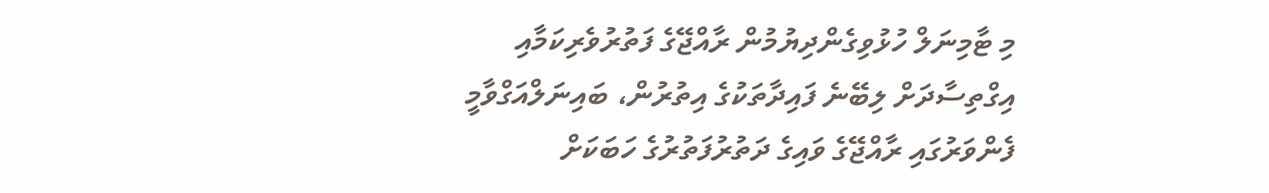މި ޓާމިނަލް ހުޅުވިގެންދިޔުމުން ރާއްޖޭގެ ފަތުރުވެރިކަމާއި އިގްތިސާދަށް ލިބޭނެ ފައިދާތަކުގެ އިތުރުން، ބައިނަލްއަގްވާމީ ފެންވަރުގައި ރާއްޖޭގެ ވައިގެ ދަތުރުފަތުރުގެ ހަބަކަށް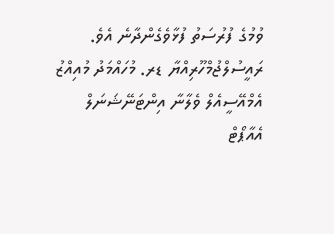ވުމުގެ ފުރުސަތު ފުޅާވެގެންދާނެ އެވެ.
ރައީސުލްޖުމްހޫރިއްޔާ ޑރ. މުހައްމަދު މުއިއްޒު އެމްއޭސީއެލް ވެލާނާ އިންޓަނޭޝަނަލް އެއާޕޯޓް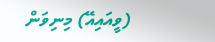(ވީއައިއޭ) މިނިވަން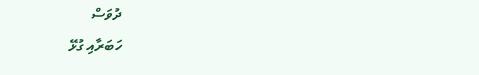ދުވަސް
ހަބަރާއި ގުޅޭ